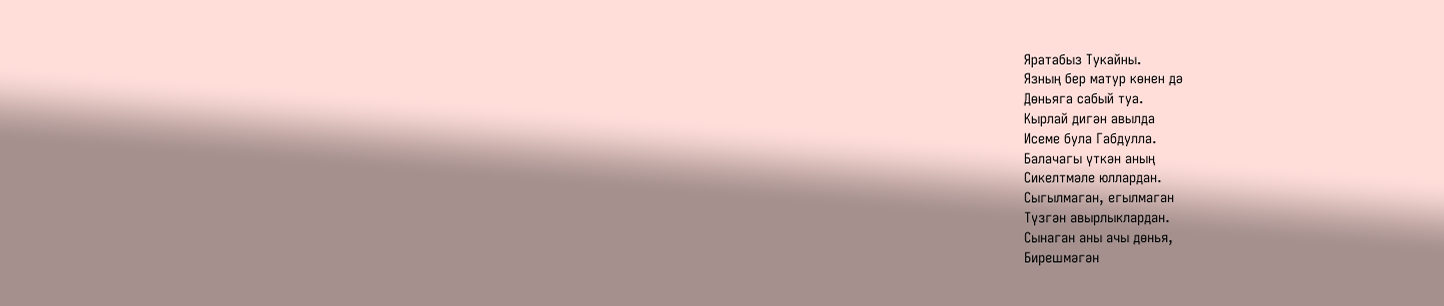Яратабыз Тукайны.
Язның бер матур көнен дә
Дөньяга сабый туа.
Кырлай дигән авылда
Исеме була Габдулла.
Балачагы үткән аның
Сикелтмәле юллардан.
Сыгылмаган, егылмаган
Түзгән авырлыклардан.
Сынаган аны ачы дөнья,
Бирешмәгән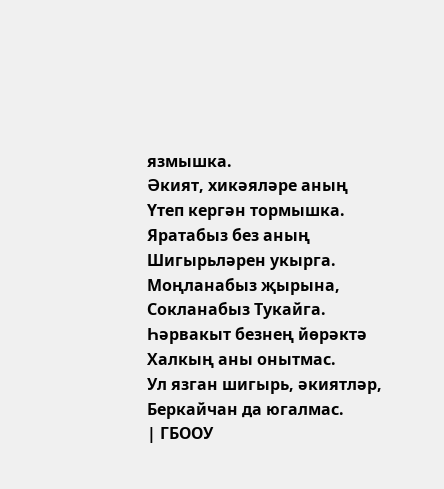язмышка.
Әкият, хикәяләре аның
Үтеп кергән тормышка.
Яратабыз без аның
Шигырьләрен укырга.
Моңланабыз җырына,
Сокланабыз Тукайга.
Һәрвакыт безнең йөрәктә
Халкың аны онытмас.
Ул язган шигырь, әкиятләр,
Беркайчан да югалмас.
| ГБООУ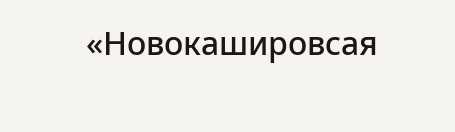«Новокашировсая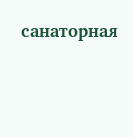санаторная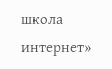школа интернет»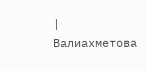| Валиахметова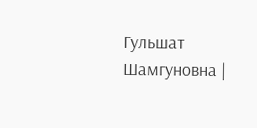Гульшат Шамгуновна |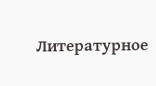Литературное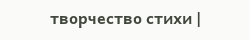творчество стихи |